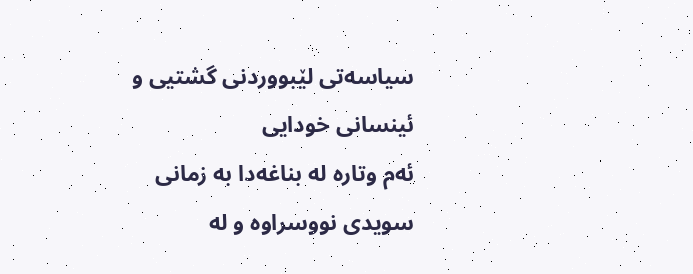سیاسەتی لێبووردنی گشتیی و ئینسانی خودایی
ئەم وتارە لە بناغەدا بە زمانی سویدی نووسراوە و لە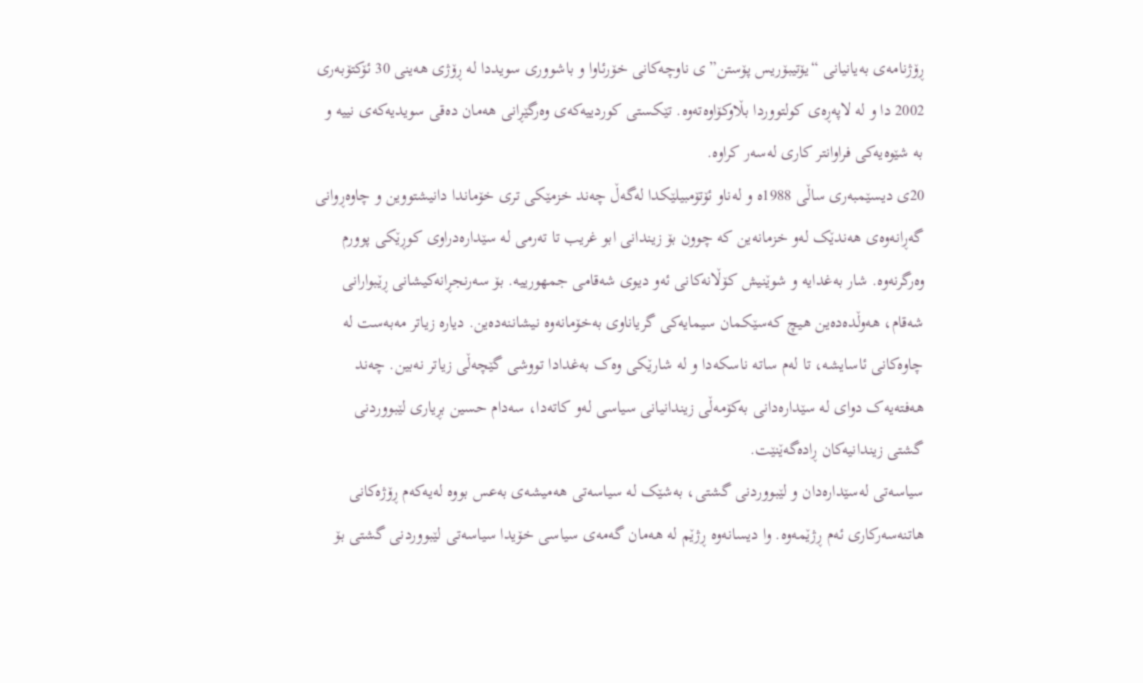ڕۆژنامەی بەیانیانی “یۆتیبۆریس پۆستن”ی ناوچەکانی خۆرئاوا و باشووری سویددا لە ڕۆژی هەینی 30 ئۆکتۆبەری 2002 دا و لە لاپەڕەی کولتووردا بڵاوکۆاوەتەوە. تێکستی کوردییەکەی وەرگێڕانی هەمان دەقی سویدیەکەی نییە و بە شێوەیەکی فراوانتر کاری لەسەر کراوە.
20ی دیسێمبەری ساڵی 1988ە و لەناو ئۆتۆمبیلێکدا لەگەڵ چەند خزمێکی تری خۆماندا دانیشتووین و چاوەڕوانی گەڕانەوەی هەندێک لەو خزمانەین کە چوون بۆ زیندانی ابو غریب تا تەرمی لە سێدارەدراوی کوڕێکی پوورم وەرگرنەوە. شار بەغدایە و شوێنیش کۆڵانەکانی ئەو دیوی شەقامی جمهورییە. بۆ سەرنجڕانەکیشانی ڕێبوارانی شەقام، هەوڵدەدەین هیچ کەسێکمان سیمایەکی گریاناوی بەخۆمانەوە نیشاننەدەین. دیارە زیاتر مەبەست لە چاوەکانی ئاسایشە، تا لەم ساتە ناسکەدا و لە شارێکی وەک بەغدادا تووشی گێچەڵی زیاتر نەبین. چەند هەفتەیەک دوای لە سێدارەدانی بەکۆمەڵی زیندانیانی سیاسی لەو کاتەدا، سەدام حسین بڕیاری لێبووردنی گشتی زیندانیەکان ڕادەگەێنێت.
سیاسەتی لەسێدارەدان و لێبووردنی گشتی، بەشێک لە سیاسەتی هەمیشەی بەعس بووە لەیەکەم ڕۆژەکانی هاتنەسەرکاری ئەم ڕژێمەوە. وا دیسانەوە ڕژێم لە هەمان گەمەی سیاسی خۆیدا سیاسەتی لێبووردنی گشتی بۆ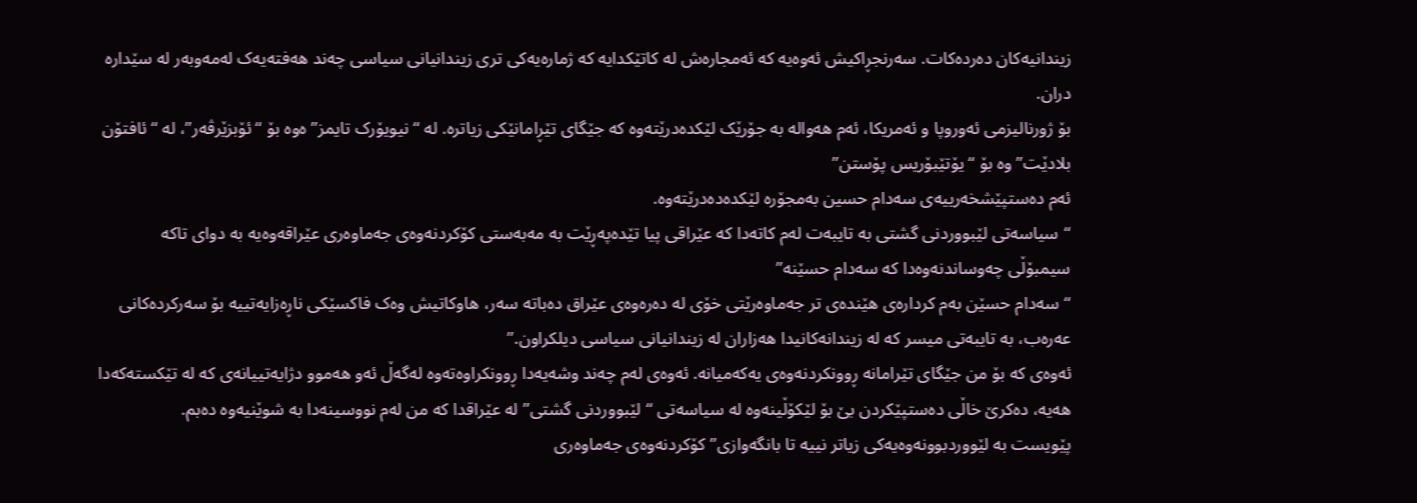زیندانیەکان دەردەکات. سەرنجڕاکیش ئەوەیە کە ئەمجارەش لە کاتێکدایە کە ژمارەیەکی تری زیندانیانی سیاسی چەند هەفتەیەک لەمەوبەر لە سێدارە دران.
بۆ ژورنالیزمی ئەوروپا و ئەمریکا، ئەم هەوالە بە جۆرێک لێکدەدرێتەوە کە جێگای تێڕامانێکی زیاترە. لە “نیویۆرک تایمز”ەوە بۆ “ئۆبزێرڤەر”، لە “ئافتۆن بلادێت”وە بۆ “یۆتێبۆریس پۆستن”
ئەم دەستپێشخەرییەی سەدام حسین بەمجۆرە لێکدەدەدرێتەوە.
“سیاسەتی لێبووردنی گشتی بە تایبەت لەم کاتەدا کە عێراقی پیا تێدەپەڕێت بە مەبەستی کۆکردنەوەی جەماوەری عێراقەوەیە بە دوای تاکە سیمبۆڵی چەوساندنەوەدا کە سەدام حسێنە”
“سەدام حسێن بەم کردارەی هێندەی تر جەماوەرێتی خۆی لە دەرەوەی عێراق دەباتە سەر، هاوکاتیش وەک فاکسێکی ناڕەزایەتییە بۆ سەرکردەکانی عەرەب، بە تایبەتی میسر کە لە زیندانەکانیدا هەزاران لە زیندانیانی سیاسی دیلکراون.”
ئەوەی کە بۆ من جێگای تێرامانە ڕوونکردنەوەی یەکەمیانە. ئەوەی لەم چەند وشەیەدا ڕوونکراوەتەوە لەگەڵ ئەو هەموو دژایەتییانەی کە لە تێکستەکەدا هەیە، دەکرێ خاڵی دەستپێکردن بێ بۆ لێکۆڵینەوە لە سیاسەتی “لێبووردنی گشتی” لە عێراقدا کە من لەم نووسینەدا بە شوێنیەوە دەبم.
پێویست بە لێووردبوونەوەیەکی زیاتر نییە تا بانگەوازی” کۆکردنەوەی جەماوەری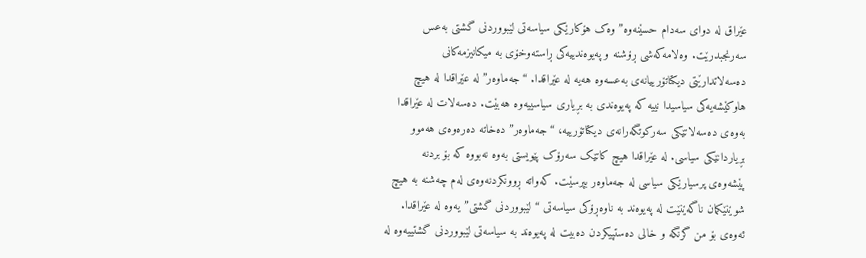عێراق لە دوای سەدام حسێنەوە” وەک هۆکارێکی سیاسەتی لێبووردنی گشتی بەعس سەرنجبدرێت. وەلامەکەشی ڕۆشنە و پەیوەندییەکی ڕاستەوخۆی بە میکانیزمەکانی دەسەلاتدارێتی دیکتاتۆرییانەی بەعسەوە هەیە لە عێراقدا. “جەماوەر” لە عێراقدا لە هیچ هاوکێشەیەکی سیاسیدا نییە کە پەیوەندی بە بڕیاری سیاسییەوە هەبێت. دەسەلات لە عێراقدا بەوەی دەسەلاتێکی سەرکوتگەرانەی دیکتاتۆرییە، “جەماوەر” دەخاتە دەرەوەی هەموو بڕیاردانێکی سیاسی. لە عێراقدا هیچ کاتێک سەرۆک پێویستی بەوە نەبووە کە بۆ بردنە پێشەوەی پرسیارێکی سیاسی لە جەماوەر بپرسێت. کەواتە ڕوونکردنەوەی لەم چەشنە بە هیچ شوێنێکمان ناگەێنێت لە پەیوەند بە ناوەڕۆکی سیاسەتی “لێبووردنی گشتی”یەوە لە عێراقدا.
ئەوەی بۆ من گرنگە و خالی دەستپیکردن دەبیت لە پەیوەند بە سیاسەتی لێبووردنی گشتییەوە لە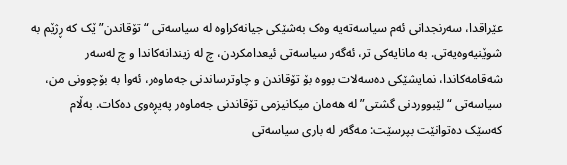عێراقدا، سەرنجدانی ئەم سیاسەتەیە وەک بەشێکی جیانەکراوە لە سیاسەتی “تۆقاندن”ێک کە ڕژێم بە شوێنیەوەیەتی. بە مانایەکی تر، ئەگەر سیاسەتی ئیعدامکردن، چ لە زیندانەکاندا و چ لەسەر شەقامەکاندا، نمایشێکی دەسەلات بووە بۆ تۆقاندن و چاوترساندنی جەماوەر، ئەوا بە بۆچوونی من، سیاسەتی “لێبووردنی گشتی” لە هەمان میکانیزمی تۆقاندنی جەماوەر پەیڕەوی دەکات. بەڵام کەسێک دەتوانێت بپرسێت: مەگەر لە باری سیاسەتی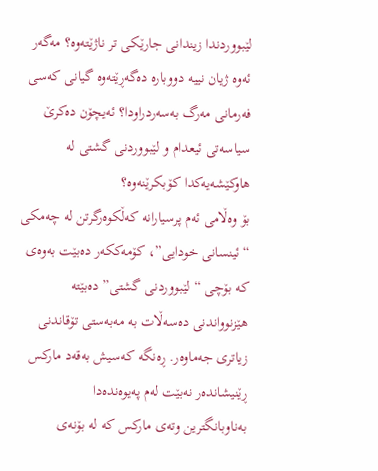لێبووردندا زیندانی جارێکی تر ناژێتەوە؟ مەگەر ئەوە ژیان نییە دووبارە دەگەڕێتەوە گیانی کەسی فەرمانی مەرگ بەسەردراودا؟ ئەیچۆن دەکرێ سیاسەتی ئیعدام و لێبووردنی گشتی لە هاوکێشەیەکدا کۆبکرێنەوە؟
بۆ وەڵامی ئەم پرسیارانە کەڵکوەرگرتن لە چەمکی “ئینسانی خودایی”، کۆمەککەر دەبێت بەوەی کە بۆچی “لێبووردنی گشتی” دەبێتە هێزنوواندنی دەسەڵات بە مەبەستی تۆقاندنی زیاتری جەماوەر. ڕەنگە کەسیش بەقەد مارکس ڕێنیشاندەر نەبێت لەم پەیوەندەدا
بەناوبانگترین وتەی مارکس کە لە بۆنەی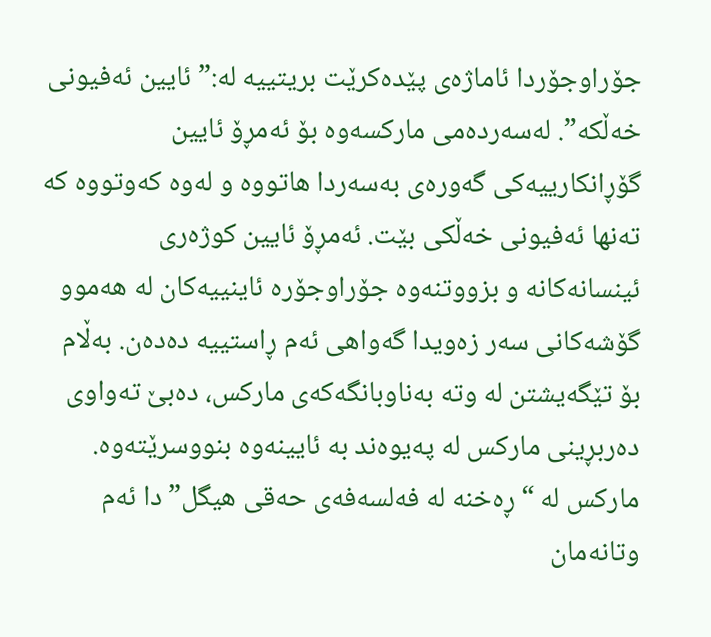جۆراوجۆردا ئاماژەی پێدەکرێت بریتییە لە:” ئایین ئەفیونی خەڵکە”. لەسەردەمی مارکسەوە بۆ ئەمڕۆ ئایین گۆڕانکارییەکی گەورەی بەسەردا هاتووە و لەوە کەوتووە کە تەنها ئەفیونی خەڵکی بێت. ئەمڕۆ ئایین کوژەری ئینسانەکانە و بزووتنەوە جۆراوجۆرە ئاینییەکان لە هەموو گۆشەکانی سەر زەویدا گەواهی ئەم ڕاستییە دەدەن. بەڵام بۆ تێگەیشتن لە وتە بەناوبانگەکەی مارکس، دەبێ تەواوی دەربڕینی مارکس لە پەیوەند بە ئایینەوە بنووسرێتەوە. مارکس لە “ڕەخنە لە فەلسەفەی حەقی هیگل”دا ئەم وتانەمان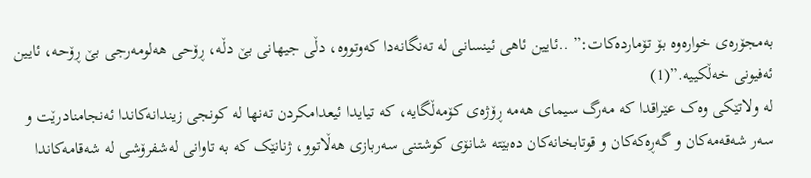بەمجۆرەی خوارەوە بۆ تۆماردەکات:” ..ئایین ئاهی ئینسانی لە تەنگانەدا کەوتووە، دڵی جیهانی بێ دڵە، ڕۆحی هەلومەرجی بێ ڕۆحە، ئایین ئەفیونی خەڵکییە.”(1)
لە ولاتێکی وەک عێراقدا کە مەرگ سیمای هەمە ڕۆژەی کۆمەڵگایە، کە تیایدا ئیعدامکردن تەنها لە کونجی زیندانەکاندا ئەنجامنادرێت و سەر شەقەمەکان و گەڕەکەکان و قوتابخانەکان دەبێتە شانۆی کوشتنی سەربازی هەڵاتوو، ژنانێک کە بە تاوانی لەشفرۆشی لە شەقامەکاندا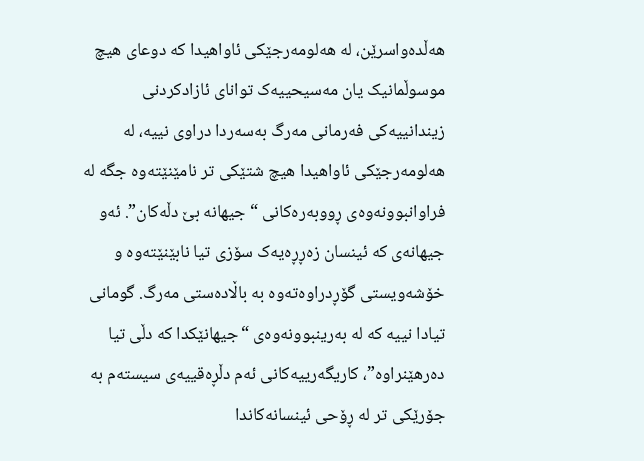هەڵدەواسرێن، لە هەلومەرجێکی ئاواهیدا کە دوعای هیچ موسوڵمانیک یان مەسیحییەک توانای ئازادکردنی زیندانییەکی فەرمانی مەرگ بەسەردا دراوی نییە، لە هەلومەرجێکی ئاواهیدا هیچ شتێکی تر نامێنێتەوە جگە لە فراوانبوونەوەی ڕووبەرەکانی “جیهانە بێ دڵەکان”. ئەو جیهانەی کە ئینسان زەڕڕەیەک سۆزی تیا نابێنێتەوە و خۆشەویستی گۆڕدراوەتەوە بە باڵادەستی مەرگ. گومانی تیادا نییە کە لە بەرینبوونەوەی “جیهانێکدا کە دڵی تیا دەرهێنراوە”، کاریگەرییەکانی ئەم دڵڕەقییەی سیستەم بە جۆرێکی تر لە ڕۆحی ئینسانەکاندا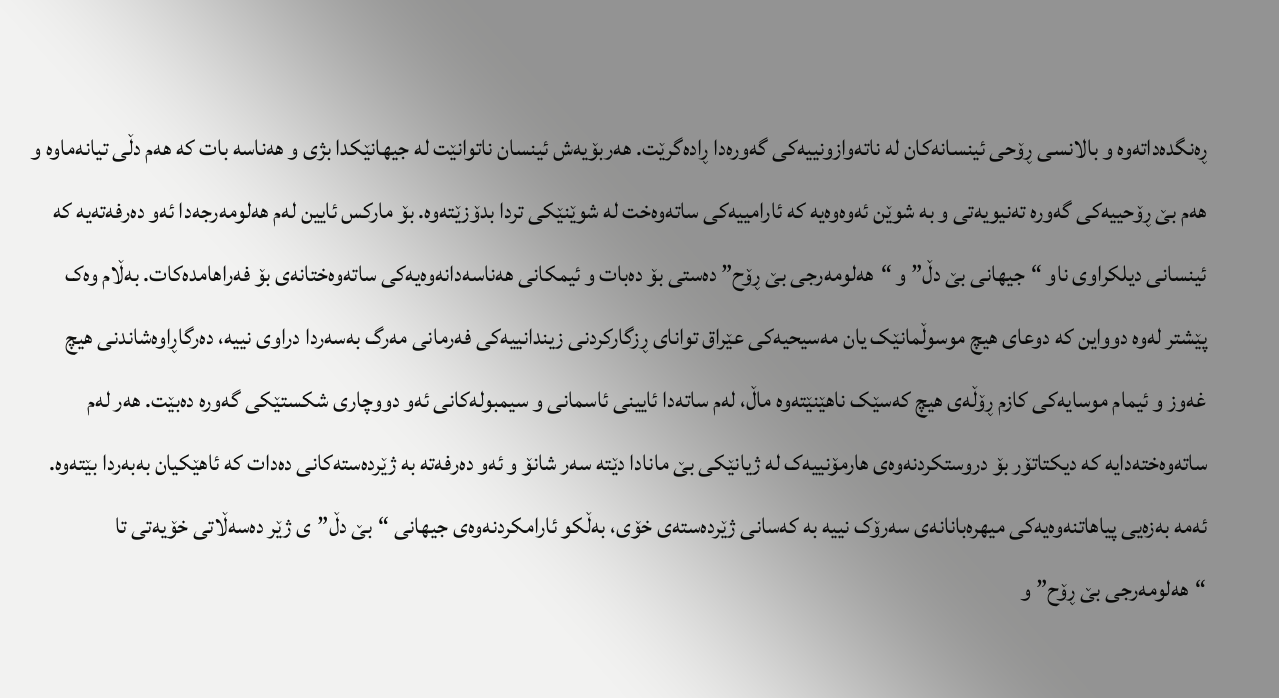ڕەنگدەداتەوە و بالانسی ڕۆحی ئینسانەکان لە ناتەوازونییەکی گەورەدا ڕادەگرێت. هەربۆیەش ئینسان ناتوانێت لە جیهانێکدا بژی و هەناسە بات کە هەم دڵی تیانەماوە و هەم بێ ڕۆحییەکی گەورە تەنیویەتی و بە شوێن ئەوەوەیە کە ئارامییەکی ساتەوەخت لە شوێنێکی تردا بدۆزێتەوە. بۆ مارکس ئایین لەم هەلومەرجەدا ئەو دەرفەتەیە کە ئینسانی دیلکراوی ناو “جیهانی بێ دڵ” و “هەلومەرجی بێ ڕۆح” دەستی بۆ دەبات و ئیمکانی هەناسەدانەوەیەکی ساتەوەختانەی بۆ فەراهامدەکات. بەڵام وەک پێشتر لەوە دوواین کە دوعای هیچ موسوڵمانێک یان مەسیحیەکی عێراق توانای ڕزگارکردنی زیندانییەکی فەرمانی مەرگ بەسەردا دراوی نییە، دەرگاڕاوەشاندنی هیچ غەوز و ئیمام موسایەکی کازم ڕۆڵەی هیچ کەسێک ناهێنێتەوە ماڵ، لەم ساتەدا ئایینی ئاسمانی و سیمبولەکانی ئەو دووچاری شکستێکی گەورە دەبێت. هەر لەم ساتەوەختەدایە کە دیکتاتۆر بۆ دروستکردنەوەی هارمۆنییەک لە ژیانێکی بێ مانادا دێتە سەر شانۆ و ئەو دەرفەتە بە ژێردەستەکانی دەدات کە ئاهێکیان بەبەردا بێتەوە.
ئەمە بەزەیی پیاهاتنەوەیەکی میهرەبانانەی سەرۆک نییە بە کەسانی ژێردەستەی خۆی، بەڵکو ئارامکردنەوەی جیهانی “بێ دڵ”ی ژێر دەسەڵاتی خۆیەتی تا “هەلومەرجی بێ ڕۆح” و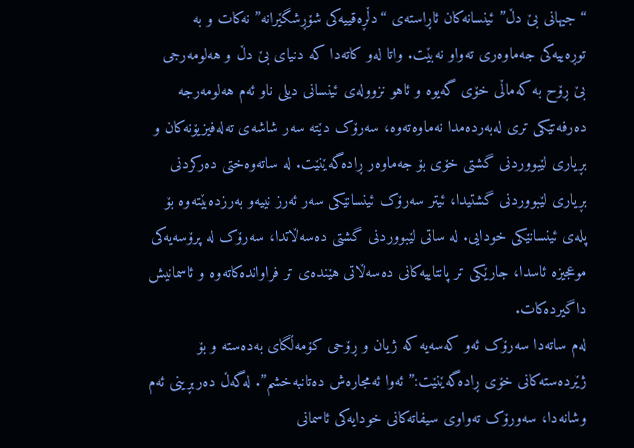“جیهانی بێ دڵ” ئینسانەکان ئاڕاستەی “دڵڕەقییەکی شۆڕشگێرانە” نەکات و بە توڕەییەکی جەماوەری تەواو نەبێت. واتا لەو کاتەدا کە دنیای بێ دڵ و هەلومەرجی بێ ڕۆح بە کەماڵی خۆی گەیوە و ئاهو نزوولەی ئینسانی دیلی ناو ئەم هەلومەرجە دەرفەتێکی تری لەبەردەمدا نەماوەتەوە، سەرۆک دێتە سەر شاشەی تەلەفیزیۆنەکان و بڕیاری لێبووردنی گشتی خۆی بۆ جەماوەر ڕادەگەێنێت. لە ساتەوەختی دەرکردنی بڕیاری لێبووردنی گشتیدا، ئیتر سەرۆک ئینسانێکی سەر ئەرز نییەو بەرزدەبێتەوە بۆ پلەی ئینسانێکی خودایی. لە ساتی لێبووردنی گشتی دەسەڵاتدا، سەرۆک لە پرۆسەیەکی موعجیزە ئاسدا، جارێکی تر پانتاییەکانی دەسەڵاتی هێندەی تر فراواندەکاتەوە و ئاسمانیش داگیردەکات.
لەم ساتەدا سەرۆک ئەو کەسەیە کە ژیان و ڕۆحی کۆمەڵگای بەدەستە و بۆ ژێردەستەکانی خۆی ڕادەگەێنێت:” ئەوا ئەمجارەش دەتانبەخشم”. لەگەڵ دەربڕینی ئەم وشانەدا، سەورۆک تەواوی سیفاتەکانی خودایەکی ئاسمانی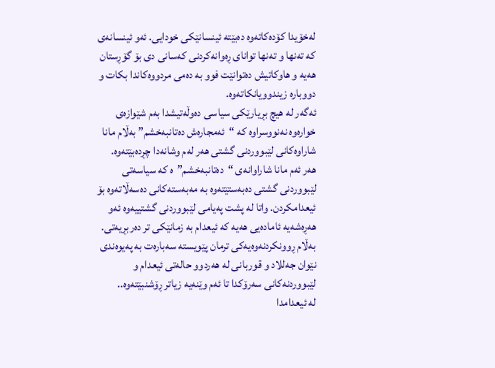لەخۆیدا کۆدەکاتەوە دەبێتە ئینسانێکی خودایی. ئەو ئینسانەی کە تەنها و تەنها توانای ڕەوانەکردنی کەسانی دی بۆ گۆڕستان هەیە و هاوکاتیش دەتوانێت فوو بە دەمی مردووەکاندا بکات و دووبارە زیندوویانکاتەوە.
ئەگەر لە هیچ بڕیارێکی سیاسی دەوڵەتیشدا بەم شێوازەی خوارەوە نەنووسراوە کە “ئەمجارەش دەتانبەخشم” بەڵام مانا شاراوەکانی لێبووردنی گشتی هەر لەم وشانەدا چڕدەبێتەوە.
هەر ئەم مانا شاراوانەی “دەتانبەخشم”ە کە سیاسەتی لێبووردنی گشتی دەبەستێتەوە بە مەبەستەکانی دەسەڵاتەوە بۆ ئیعدامکردن. واتا لە پشت پەیامی لێبووردنی گشتییەوە ئەو هەڕەشەیە ئامادەیی هەیە کە ئیعدام بە زمانێکی تر دەربڕیەتی. بەڵام ڕوونکردنەوەیەکی ترمان پێویستە سەبارەت بە پەیوەندی نێوان جەللاد و قوربانی لە هەردوو حالەتی ئیعدام و لێبووردنەکانی سەرۆکدا تا ئەم وێنەیە زیاتر ڕۆشنبێتەوە..
لە ئیعدامدا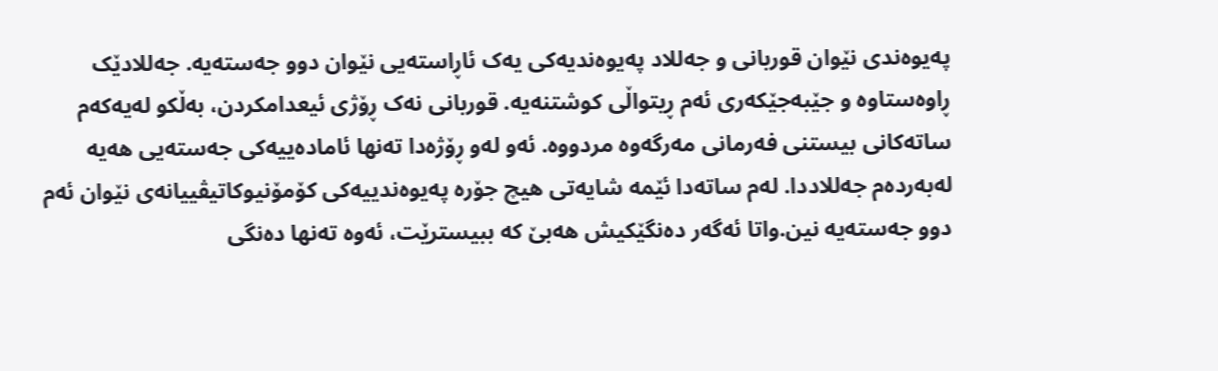پەیوەندی نێوان قوربانی و جەللاد پەیوەندیەکی یەک ئاڕاستەیی نێوان دوو جەستەیە. جەللادێک ڕاوەستاوە و جێبەجێکەری ئەم ڕیتواڵی کوشتنەیە. قوربانی نەک ڕۆژی ئیعدامکردن، بەڵکو لەیەکەم ساتەکانی بیستنی فەرمانی مەرگەوە مردووە. ئەو لەو ڕۆژەدا تەنها ئامادەییەکی جەستەیی هەیە لەبەردەم جەللاددا. لەم ساتەدا ئێمە شایەتی هیچ جۆرە پەیوەندییەکی کۆمۆنیوکاتیڤییانەی نێوان ئەم دوو جەستەیە نین.واتا ئەگەر دەنگێکیش هەبێ کە ببیسترێت، ئەوە تەنها دەنگی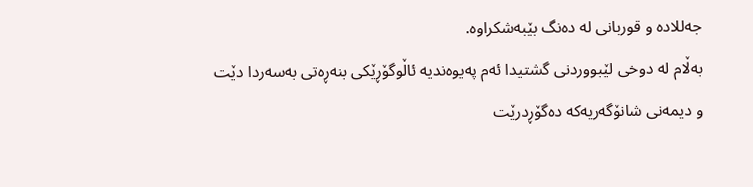جەللادە و قوربانی لە دەنگ بێبەشکراوە.
بەڵام لە دوخی لێبووردنی گشتیدا ئەم پەیوەندیە ئاڵوگۆڕێکی بنەڕەتی بەسەردا دێت و دیمەنی شانۆگەریەکە دەگۆڕدرێت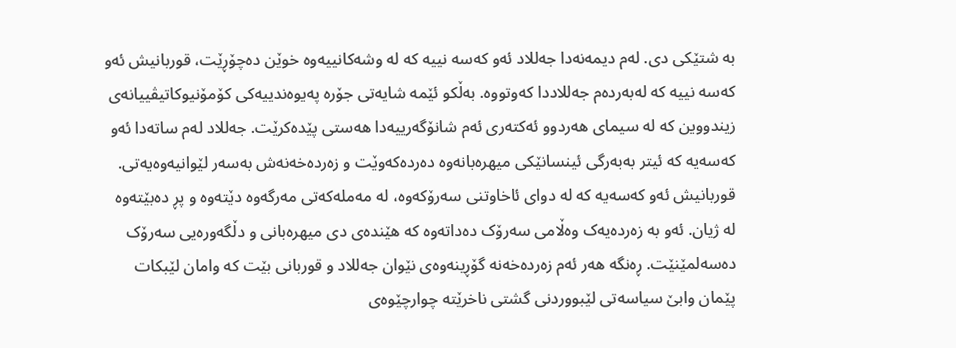بە شتێکی دی. لەم دیمەنەدا جەللاد ئەو کەسە نییە کە لە وشەکانییەوە خوێن دەچۆڕێت، قوربانیش ئەو کەسە نییە کە لەبەردەم جەللاددا کەوتووە. بەڵکو ئێمە شایەتی جۆرە پەیوەندییەکی کۆمۆنیوکاتیڤییانەی زیندووین کە لە سیمای هەردوو ئەکتەری ئەم شانۆگەرییەدا هەستی پێدەکرێت. جەللاد لەم ساتەدا ئەو کەسەیە کە ئیتر بەبەرگی ئینسانێکی میهرەبانەوە دەردەکەوێت و زەردەخەنەش بەسەر لێوانیەوەیەتی. قوربانیش ئەو کەسەیە کە لە دوای ئاخاوتنی سەرۆکەوە، لە مەملەکەتی مەرگەوە دێتەوە و پڕ دەبێتەوە لە ژیان. ئەو بە زەردەیەک وەڵامی سەرۆک دەداتەوە کە هێندەی دی میهرەبانی و دڵگەورەیی سەرۆک دەسەلمێنێت. ڕەنگە هەر ئەم زەردەخەنە گۆڕینەوەی نێوان جەللاد و قوربانی بێت کە وامان لێبکات پێمان وابێ سیاسەتی لێبووردنی گشتی ناخرێتە چوارچێوەی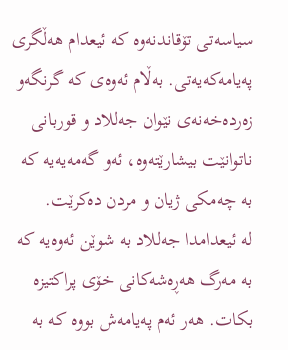سیاسەتی تۆقاندنەوە کە ئیعدام هەڵگری پەیامەکەیەتی. بەڵام ئەوەی کە گرنگەو زەردەخەنەی نێوان جەللاد و قوربانی ناتوانێت بیشارێتەوە، ئەو گەمەیەیە کە بە چەمکی ژیان و مردن دەکرێت.
لە ئیعدامدا جەللاد بە شوێن ئەوەیە کە بە مەرگ هەڕەشەکانی خۆی پراکتیزە بکات. هەر ئەم پەیامەش بووە کە بە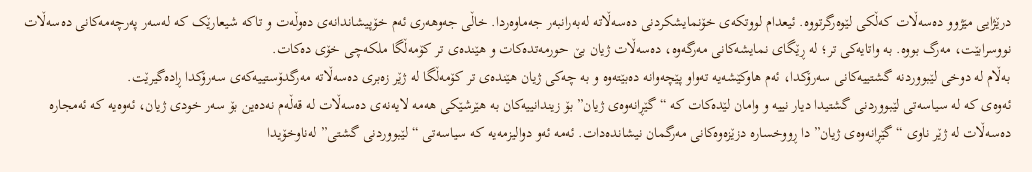درێژایی مێژوو دەسەڵات کەڵکی لێوەرگرتووە. ئیعدام لووتکەی خۆنمایشکردنی دەسەڵاتە لەبەرانبەر جەماوەردا. خاڵی جەوهەری ئەم خۆپیشاندانەی دەوڵەت و تاکە شیعارێک کە لەسەر پەرچەمەکانی دەسەڵات نووسرابێت، مەرگ بووە. بە واتایەکی تر؛ لە ڕێگای نمایشەکانی مەرگەوە، دەسەڵات ژیان بێ حورمەتدەکات و هێندەی تر کۆمەڵگا ملکەچی خۆی دەکات.
بەڵام لە دوخی لێبووردنە گشتییەکانی سەرۆکدا، ئەم هاوکێشەیە تەواو پێچەوانە دەبێتەوە و بە چەکی ژیان هێندەی تر کۆمەڵگا لە ژێر زەبری دەسەڵاتە مەرگدۆستییەکەی سەرۆکدا ڕادەگیرێت.
ئەوەی کە لە سیاسەتی لێبووردنی گشتیدا دیار نییە و وامان لێدەکات کە “گێڕانەوەی ژیان” بۆ زیندانییەکان بە هێرشێکی هەمە لایەنەی دەسەڵات لە قەڵەم نەدەین بۆ سەر خودی ژیان، ئەوەیە کە ئەمجارە دەسەڵات لە ژێر ناوی “گێڕانەوەی ژیان”دا ڕووخسارە دزێزەوەکانی مەرگمان نیشاندەدات. ئەمە ئەو دوالیزمەیە کە سیاسەتی “لێبووردنی گشتی” لەناوخۆیدا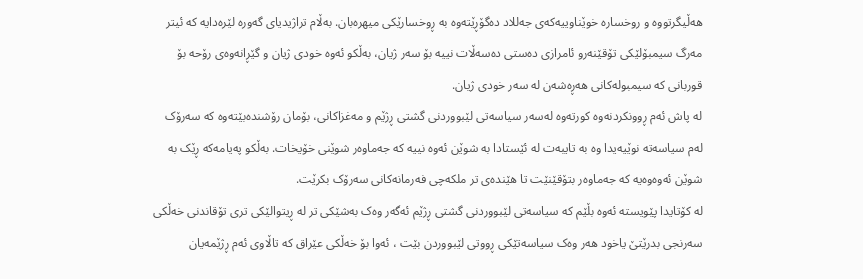هەڵیگرتووە و روخسارە خوێناوییەکەی جەللاد دەگۆڕێتەوە بە ڕوخسارێکی میهرەبان. بەڵام تراژیدیای گەورە لێرەدایە کە ئیتر مەرگ سیمبۆلێکی تۆقێنەرو ئامرازی دەستی دەسەڵات نییە بۆ سەر ژیان، بەڵکو ئەوە خودی ژیان و گێڕانەوەی رۆحە بۆ قوربانی کە سیمبولەکانی هەڕەشەن لە سەر خودی ژیان.
لە پاش ئەم ڕوونکردنەوە کورتەوە لەسەر سیاسەتی لێبووردنی گشتی ڕژێم و مەغزاکانی، بۆمان رۆشندەبێتەوە کە سەرۆک لەم سیاسەتە نوێیەیدا وە بە تایبەت لە ئێستادا بە شوێن ئەوە نییە کە جەماوەر شوێنی خۆیخات. بەڵکو پەیامەکە ڕێک بە شوێن ئەوەوەیە کە جەماوەر بتۆقێنێت تا هێندەی تر ملکەچی فەرمانەکانی سەرۆک بکرێت.
لە کۆتایدا پێویستە ئەوە بڵێم کە سیاسەتی لێبووردنی گشتی ڕژێم ئەگەر وەک بەشێکی تر لە ڕیتوالێکی تری تۆقاندنی خەڵکی سەرنجی بدرێتێ یاخود هەر وەک سیاسەتێکی ڕووتی لێبووردن بێت ، ئەوا بۆ خەڵکی عێراق کە تاڵاوی ئەم ڕژێمەیان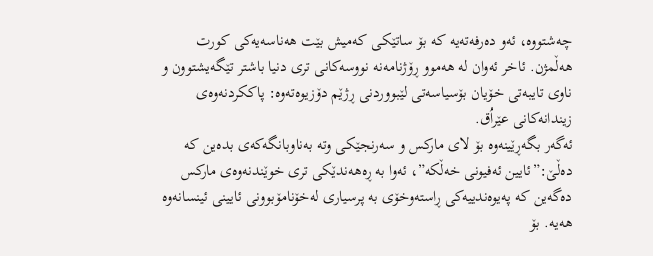چەشتووە، ئەو دەرفەتەیە کە بۆ ساتێکی کەمیش بێت هەناسەیەکی کورت هەڵمژن. ئاخر ئەوان لە هەموو ڕۆژنامەنە نووسەکانی تری دنیا باشتر تێگەیشتوون و ناوی تایبەتی خۆیان بۆسیاسەتی لێبووردنی ڕژێم دۆزیوەتەوە: پاککردنەوەی زیندانەکانی عێراُق.
ئەگەر بگەڕێینەوە بۆ لای مارکس و سەرنجێکی وتە بەناوبانگەکەی بدەین کە دەڵێ:”ئایین ئەفیونی خەڵکە”، ئەوا بە ڕەهەندێکی تری خوێندنەوەی مارکس دەگەین کە پەیوەندییەکی ڕاستەوخۆی بە پرسیاری لەخۆنامۆبوونی ئایینی ئینسانەوە هەیە. بۆ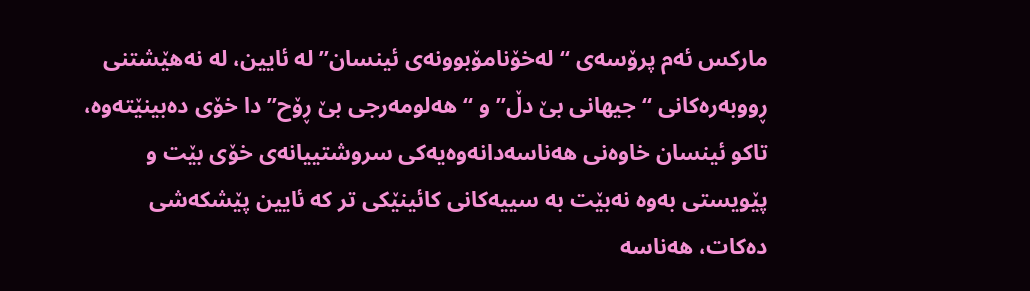مارکس ئەم پرۆسەی “لەخۆنامۆبوونەی ئینسان” لە ئایین، لە نەهێشتنی ڕووبەرەکانی “جیهانی بێ دڵ” و “هەلومەرجی بێ ڕۆح”دا خۆی دەبینێتەوە، تاکو ئینسان خاوەنی هەناسەدانەوەیەکی سروشتییانەی خۆی بێت و پێویستی بەوە نەبێت بە سییەکانی کائینێکی تر کە ئایین پێشکەشی دەکات، هەناسە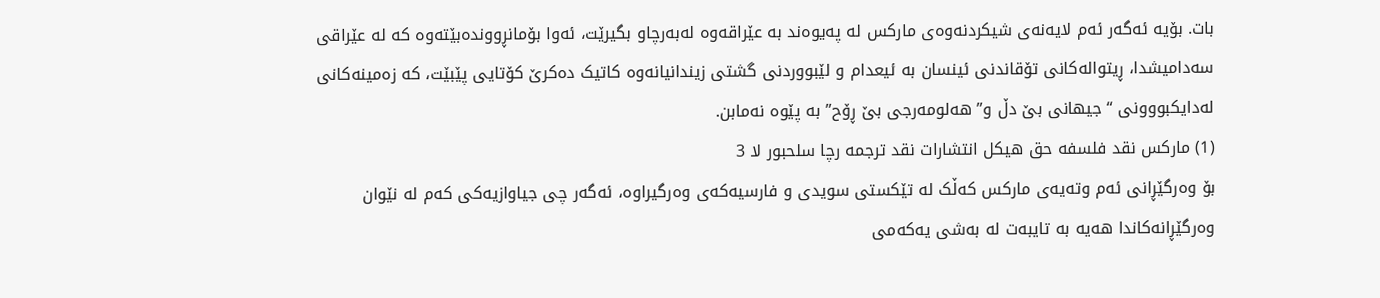بات. بۆیە ئەگەر ئەم لایەنەی شیکردنەوەی مارکس لە پەیوەند بە عێراقەوە لەبەرچاو بگیرێت، ئەوا بۆمانڕووندەبێتەوە کە لە عێراقی سەدامیشدا، ڕیتوالەکانی تۆقاندنی ئینسان بە ئیعدام و لێبووردنی گشتی زیندانیانەوە کاتیک دەکرێ کۆتایی پێبێت، کە زەمینەکانی لەدایکبووونی “جیهانی بێ دڵ و” هەلومەرجی بێ ڕۆح” بە پێوە نەمابن.
(1) مارکس نقد فلسفە حق هیکل انتشارات نقد ترجمە رچا سلحبور لا 3
بۆ وەرگێڕانی ئەم وتەیەی مارکس کەڵک لە تێکستی سویدی و فارسیەکەی وەرگیراوە، ئەگەر چی جیاوازیەکی کەم لە نێوان وەرگێڕانەکاندا هەیە بە تایبەت لە بەشی یەکەمی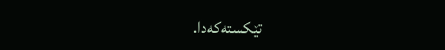تێکستەکەدا.